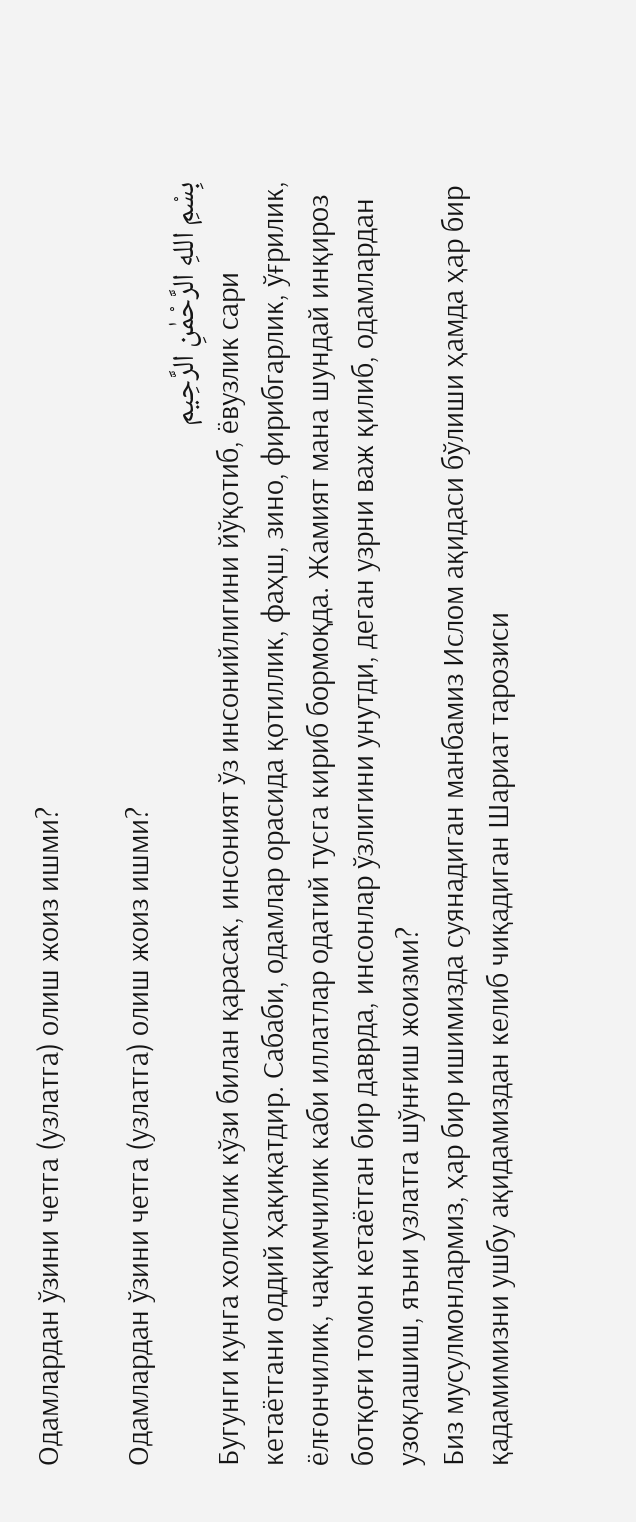Одамлардан ўзини четга (узлатга) олиш жоиз ишми?

Одамлардан ўзини четга (узлатга) олиш жоиз ишми?
بِسْمِ اللهِ الرَّحْمٰنِ الرَّحِيم
Бугунги кунга холислик кўзи билан қарасак, инсоният ўз инсонийлигини йўқотиб, ёвузлик сари кетаётгани оддий ҳақиқатдир. Сабаби, одамлар орасида қотиллик, фаҳш, зино, фирибгарлик, ўғрилик, ёлғончилик, чақимчилик каби иллатлар одатий тусга кириб бормоқда. Жамият мана шундай инқироз ботқоғи томон кетаётган бир даврда, инсонлар ўзлигини унутди, деган узрни важ қилиб, одамлардан узоқлашиш, яъни узлатга шўнғиш жоизми?
Биз мусулмонлармиз, ҳар бир ишимизда суянадиган манбамиз Ислом ақидаси бўлиши ҳамда ҳар бир қадамимизни ушбу ақидамиздан келиб чиқадиган Шариат тарозиси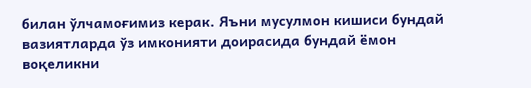билан ўлчамоғимиз керак. Яъни мусулмон кишиси бундай вазиятларда ўз имконияти доирасида бундай ёмон воқеликни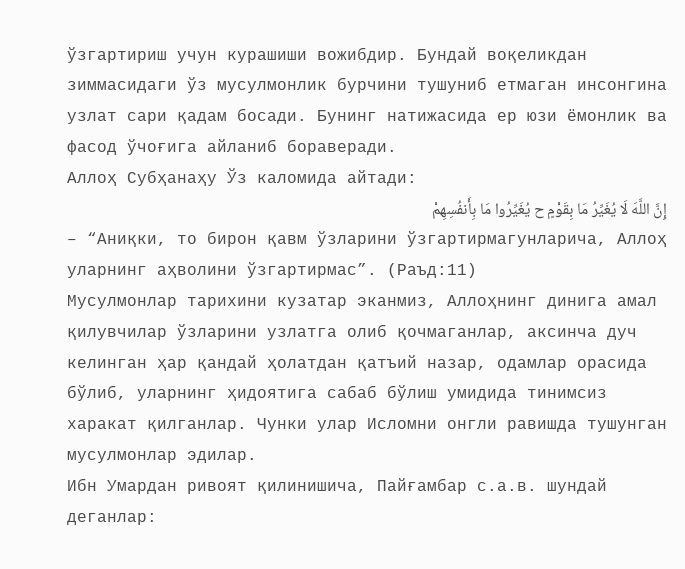ўзгартириш учун курашиши вожибдир. Бундай воқеликдан зиммасидаги ўз мусулмонлик бурчини тушуниб етмаган инсонгина узлат сари қадам босади. Бунинг натижасида ер юзи ёмонлик ва фасод ўчоғига айланиб бораверади.
Аллоҳ Субҳанаҳу Ўз каломида айтади:
إِنَّ اللَّهَ لَا يُغَيِّرُ مَا بِقَوْمٍ ح يُغَيِّرُوا مَا بِأَنفُسِهِمْ
– “Аниқки, то бирон қавм ўзларини ўзгартирмагунларича, Аллоҳ уларнинг аҳволини ўзгартирмас”. (Раъд:11)
Мусулмонлар тарихини кузатар эканмиз, Аллоҳнинг динига амал қилувчилар ўзларини узлатга олиб қочмаганлар, аксинча дуч келинган ҳар қандай ҳолатдан қатъий назар, одамлар орасида бўлиб, уларнинг ҳидоятига сабаб бўлиш умидида тинимсиз харакат қилганлар. Чунки улар Исломни онгли равишда тушунган мусулмонлар эдилар.
Ибн Умардан ривоят қилинишича, Пайғамбар с.а.в. шундай деганлар: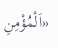«اَلْمُؤْمِنِ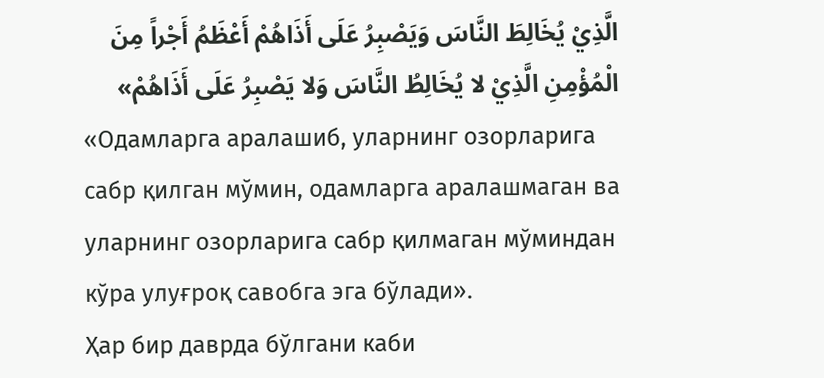الَّذِيْ يُخَالِطَ النَّاسَ وَيَصْبِرُ عَلَى أَذَاهُمْ أَعْظَمُ أَجْراً مِنَ الْمُؤْمِنِ الَّذِيْ لا يُخَالِطُ النَّاسَ وَلا يَصْبِرُ عَلَى أَذَاهُمْ»
«Одамларга аралашиб, уларнинг озорларига сабр қилган мўмин, одамларга аралашмаган ва уларнинг озорларига сабр қилмаган мўминдан кўра улуғроқ савобга эга бўлади».
Ҳар бир даврда бўлгани каби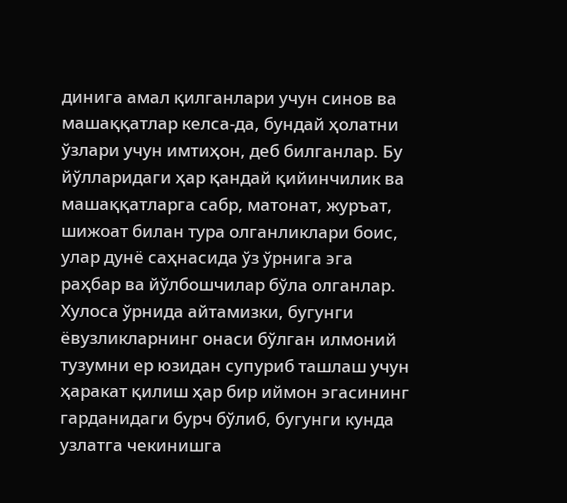динига амал қилганлари учун синов ва машаққатлар келса-да, бундай ҳолатни ўзлари учун имтиҳон, деб билганлар. Бу йўлларидаги ҳар қандай қийинчилик ва машаққатларга сабр, матонат, журъат, шижоат билан тура олганликлари боис, улар дунё саҳнасида ўз ўрнига эга раҳбар ва йўлбошчилар бўла олганлар. Хулоса ўрнида айтамизки, бугунги ёвузликларнинг онаси бўлган илмоний тузумни ер юзидан супуриб ташлаш учун ҳаракат қилиш ҳар бир иймон эгасининг гарданидаги бурч бўлиб, бугунги кунда узлатга чекинишга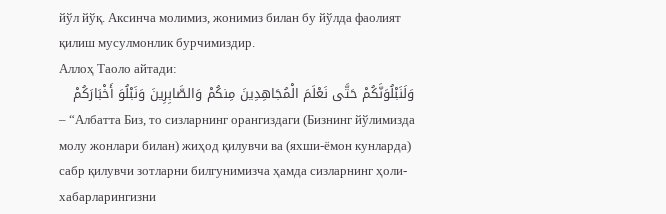йўл йўқ. Аксинча молимиз, жонимиз билан бу йўлда фаолият қилиш мусулмонлик бурчимиздир.
Аллоҳ Таоло айтади:
وَلَنَبْلُوَنَّكُمْ حَتَّى نَعْلَمَ الْمُجَاهِدِينَ مِنكُمْ وَالصَّابِرِينَ وَنَبْلُوَ أَخْبَارَكُمْ
– “Албатта Биз, то сизларнинг орангиздаги (Бизнинг йўлимизда молу жонлари билан) жиҳод қилувчи ва (яхши-ёмон кунларда) сабр қилувчи зотларни билгунимизча ҳамда сизларнинг ҳоли-хабарларингизни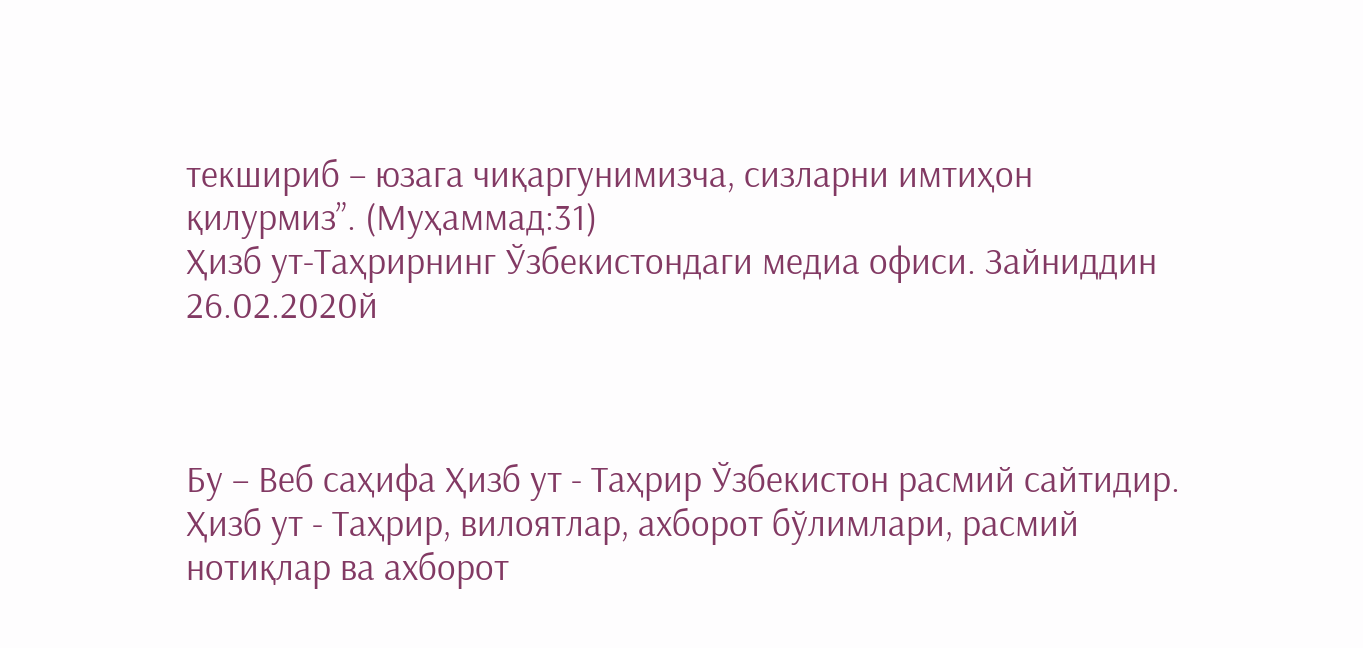текшириб – юзага чиқаргунимизча, сизларни имтиҳон қилурмиз”. (Муҳаммад:31)
Ҳизб ут-Таҳрирнинг Ўзбекистондаги медиа офиси. Зайниддин
26.02.2020й



Бу – Веб саҳифа Ҳизб ут - Таҳрир Ўзбекистон расмий сайтидир. Ҳизб ут - Таҳрир, вилоятлар, ахборот бўлимлари, расмий нотиқлар ва ахборот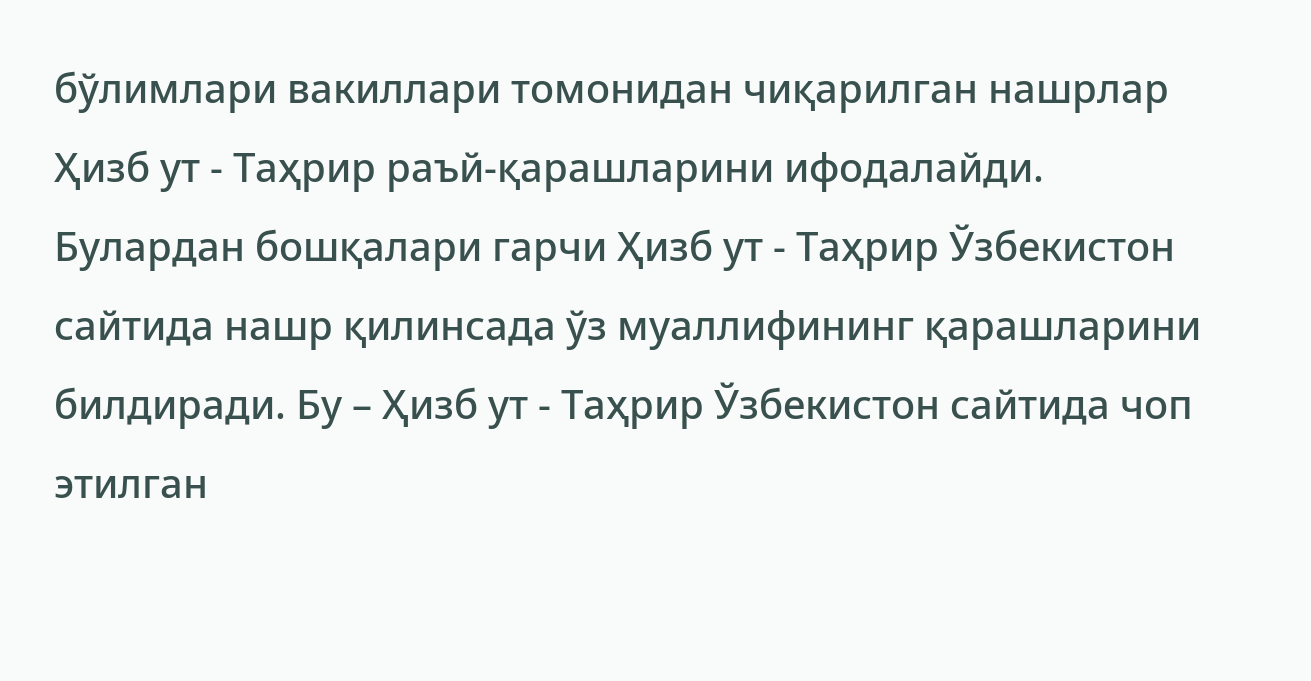бўлимлари вакиллари томонидан чиқарилган нашрлар Ҳизб ут - Таҳрир раъй-қарашларини ифодалайди. Булардан бошқалари гарчи Ҳизб ут - Таҳрир Ўзбекистон сайтида нашр қилинсада ўз муаллифининг қарашларини билдиради. Бу – Ҳизб ут - Таҳрир Ўзбекистон сайтида чоп этилган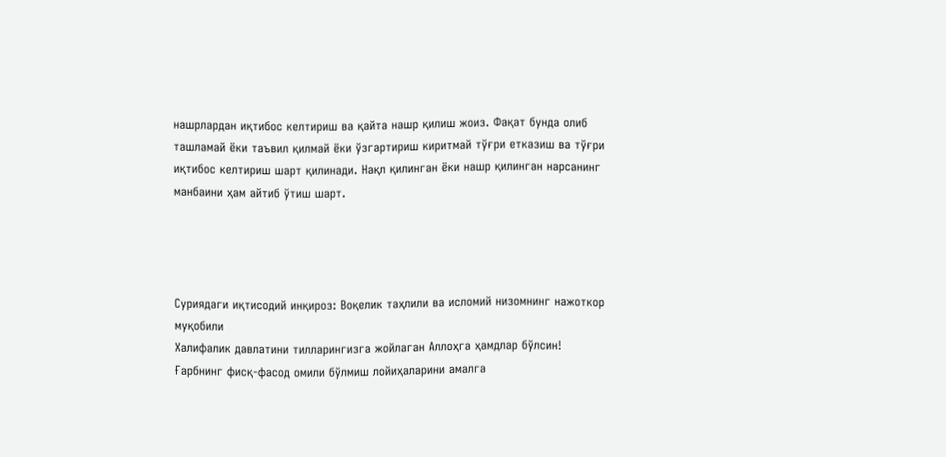нашрлардан иқтибос келтириш ва қайта нашр қилиш жоиз. Фақат бунда олиб ташламай ёки таъвил қилмай ёки ўзгартириш киритмай тўғри етказиш ва тўғри иқтибос келтириш шарт қилинади. Нақл қилинган ёки нашр қилинган нарсанинг манбаини ҳам айтиб ўтиш шарт.




Суриядаги иқтисодий инқироз: Воқелик таҳлили ва исломий низомнинг нажоткор муқобили
Халифалик давлатини тилларингизга жойлаган Аллоҳга ҳамдлар бўлсин!
Ғарбнинг фисқ-фасод омили бўлмиш лойиҳаларини амалга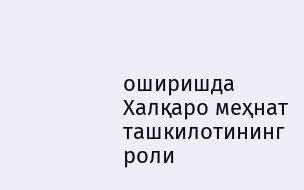оширишда Халқаро меҳнат ташкилотининг роли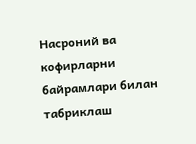Насроний ва кофирларни байрамлари билан табриклаш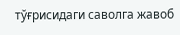тўғрисидаги саволга жавоб